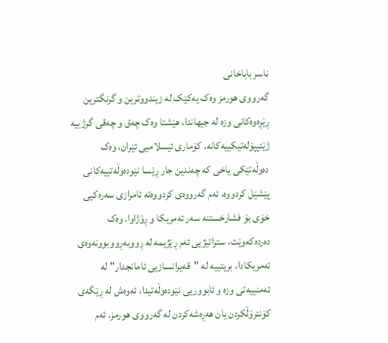ناسر باباخانی
گەرووی هورمز وەک یەکێک لە زیندووترین و گرنگترین ڕێڕەوەکانی وزە لە جیهاندا، هێشتا وەک چەق و چەقی گرژییە ژێئپپۆلەتیکییەکانە. کۆماری ئیسلامیی ئێران، وەک دەوڵەتێکی یاخی کە چەندین جار ڕێسا نێودەوڵەتییەکانی پێشێل کردووە، ئەم گەرووەی کردووەتە ئامرازی سەرەکیی خۆی بۆ فشارخستنە سەر ئەمریکا و ڕۆژاوا. وەک دەردەکەوێت، ستراتیژیی ئەم ڕێژیمە لە ڕووبەڕووبوونەوەی ئەمریکادا، بریتییە لە "قەیرانسازیی ئامانجدار" لە ئەمنییەتی وزە و ئابووریی نێودەوڵەتیدا، ئەوەش لە ڕێگەی کۆنترۆڵکردن یان هەڕەشەکردن لە گەرووی هورمز. ئەم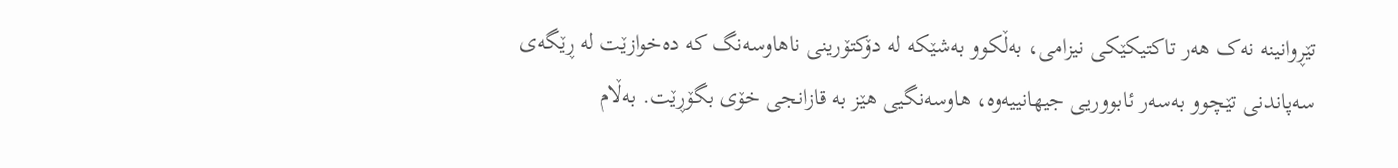تێڕوانینە نەک هەر تاکتیکێکی نیزامی، بەڵکوو بەشێکە لە دۆکتۆرینی ناهاوسەنگ کە دەخوازێت لە ڕێگەی سەپاندنی تێچوو بەسەر ئابووریی جیهانییەوە، هاوسەنگیی هێز بە قازانجی خۆی بگۆڕێت. بەڵام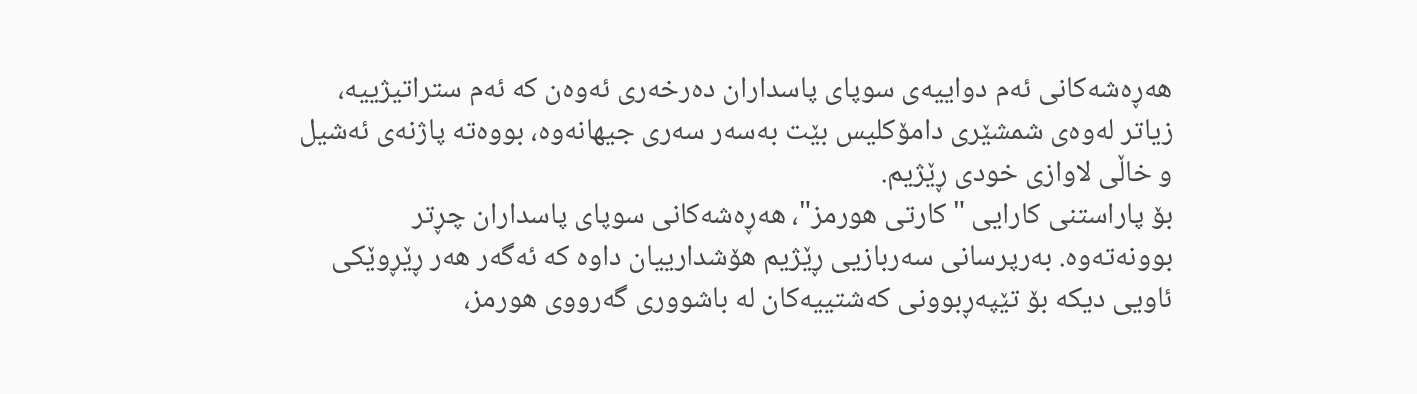هەڕەشەکانی ئەم دواییەی سوپای پاسداران دەرخەری ئەوەن کە ئەم ستراتیژییە، زیاتر لەوەی شمشێری دامۆکلیس بێت بەسەر سەری جیهانەوە، بووەتە پاژنەی ئەشیل و خاڵی لاوازی خودی ڕێژیم.
بۆ پاراستنی کارایی "کارتی هورمز"، هەڕەشەکانی سوپای پاسداران چڕتر بوونەتەوە. بەرپرسانی سەربازیی ڕێژیم هۆشدارییان داوە کە ئەگەر هەر ڕێڕوێکی ئاویی دیکە بۆ تێپەڕبوونی کەشتییەکان لە باشووری گەرووی هورمز،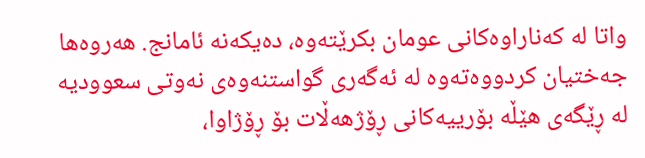واتا لە کەناراوەکانی عومان بکرێتەوە، دەیکەنە ئامانج. هەروەها جەختیان کردووەتەوە لە ئەگەری گواستنەوەی نەوتی سعوودیە لە ڕێگەی هێڵە بۆرییەکانی ڕۆژهەڵات بۆ ڕۆژاوا،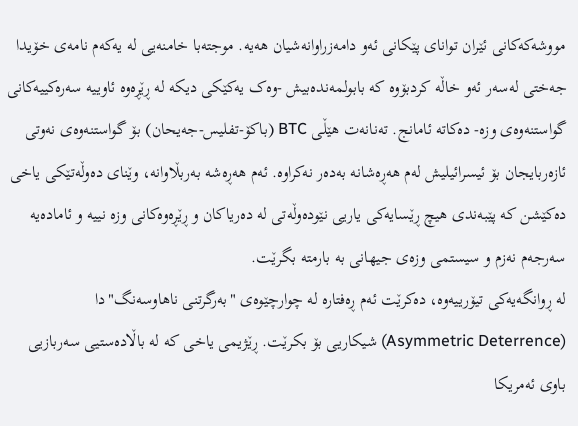مووشەکەکانی ئێران توانای پێكانی ئەو دامەزراوانەشیان هەیە. موجتەبا خامنەیی لە یەکەم نامەی خۆیدا جەختی لەسەر ئەو خاڵە کردبۆوە کە بابولمەندەبیش -وەک یەکێکی دیکە لە ڕێڕەوە ئاوییە سەرەکییەکانی گواستنەوەی وزە- دەکاتە ئامانج. تەنانەت هێڵی BTC (باکۆ-تفلیس-جەیحان) بۆ گواستنەوەی نەوتی ئازەربایجان بۆ ئیسرائیلیش لەم هەڕەشانە بەدەر نەکراوە. ئەم هەڕەشە بەربڵاوانە، وێنای دەوڵەتێکی یاخی دەکێشن کە پێبەندی هیچ ڕێسایەکی یاریی نێودەوڵەتی لە دەریاکان و ڕێڕەوەکانی وزە نییە و ئامادەیە سەرجەم نەزم و سیستمی وزەی جیهانی بە بارمتە بگرێت.
لە ڕوانگەیەکی تیۆرییەوە، دەکرێت ئەم ڕەفتارە لە چوارچێوەی "بەرگرتنی ناهاوسەنگ"دا (Asymmetric Deterrence) شیکاریی بۆ بکرێت. ڕێژیمی یاخی کە لە باڵادەستیی سەربازیی باوی ئەمریکا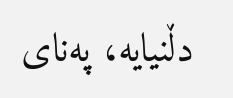دڵنیایە، پەنای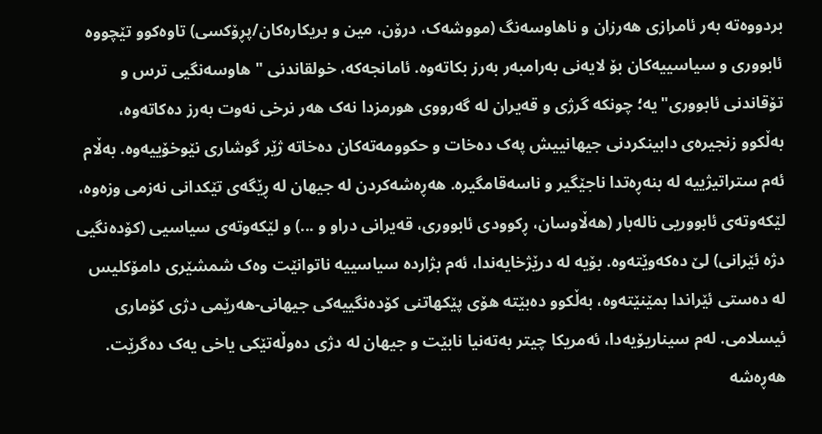بردووەتە بەر ئامرازی هەرزان و ناهاوسەنگ (مووشەک، درۆن، مین و بریکارەکان/پڕۆکسی) تاوەکوو تێچووە ئابووری و سیاسییەکان بۆ لایەنی بەرامبەر بەرز بکاتەوە. ئامانجەکە، خولقاندنی "هاوسەنگیی ترس و تۆقاندنی ئابووری"یە؛ چونکە گرژی و قەیران لە گەرووی هورمزدا نەک هەر نرخی نەوت بەرز دەکاتەوە، بەڵکوو زنجیرەی دابینکردنی جیهانییش پەک دەخات و حکوومەتەکان دەخاتە ژێر گوشاری نێوخۆییەوە. بەڵام ئەم ستراتیژییە لە بنەڕەتدا ناجێگیر و ناسەقامگیرە. هەڕەشەکردن لە جیهان لە ڕێگەی تێکدانی نەزمی وزەوە، لێکەوتەی ئابووریی نالەبار (هەڵاوسان، ڕکوودی ئابووری، قەیرانی دراو و ...) و لێکەوتەی سیاسیی (کۆدەنگیی دژە ئێرانی) لێ دەکەوێتەوە. بۆیە لە درێژخایەندا، ئەم بژاردە سیاسییە ناتوانێت وەک شمشێری دامۆکلیس لە دەستی ئێراندا بمێنێتەوە، بەڵکوو دەبێتە هۆی پێکهاتنی کۆدەنگییەکی جیهانی-هەرێمی دژی کۆماری ئیسلامی. لەم سیناریۆیەدا، ئەمریکا چیتر بەتەنیا نابێت و جیهان لە دژی دەوڵەتێکی یاخی یەک دەگرێت.
هەڕەشە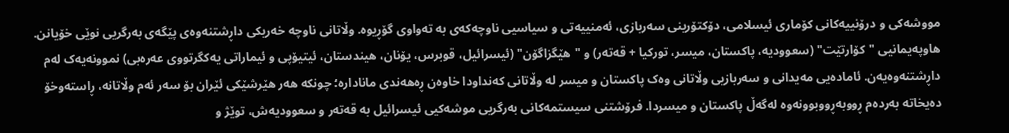مووشەکی و درۆنییەکانی کۆماری ئیسلامی، دۆکتۆرینی سەربازی، ئەمنییەتی و سیاسیی ناوچەکەی بە تەواوی گۆڕیوە. وڵاتانی ناوچە خەریکی داڕشتنەوەی پێگەی بەرگریی نوێی خۆیانن. هاوپەیمانیی "کۆارتێت" (سعوودیە، پاکستان، میسر، تورکیا + قەتەر) و "هێگزاگۆن" (ئیسرائیل، قوبرس، یۆنان، هیندستان، ئیتیۆپی و ئیماراتی یەکگرتووی عەرەبی) نموونەیەک لەم داڕشتنەوەیەن. ئامادەیی مەیدانی و سەربازیی وڵاتانی وەک پاکستان و میسر لە وڵاتانی کەنداودا خاوەن ڕەهەندی مانادارە؛ چونکە هەر هێرشێکی ئێران بۆ سەر ئەم وڵاتانە، ڕاستەوخۆ دەیخاتە بەردەم ڕووبەڕووبوونەوە لەگەڵ پاکستان و میسردا. فرۆشتنی سیستمەکانی بەرگریی موشەکیی ئیسرائیل بە قەتەر و سعوودیەش، توێژ و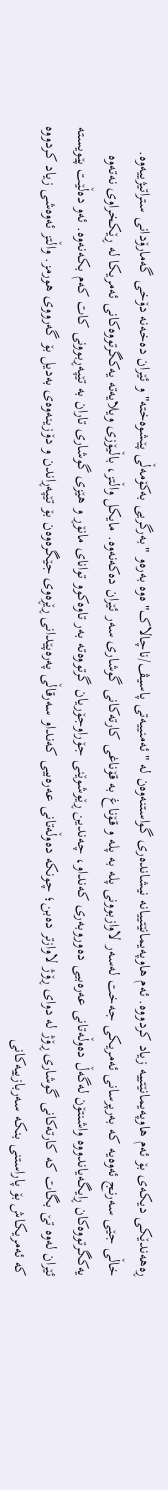ڕەهەندێکی دیکەی بۆ ئەم هاوپەیمانێتییە زیاد کردووە. ئەم هاوپەیمانێتییانە نیشاندەری گواستنەوەن لە "ئەمنییەتی پاسیڤ/ناچالاک"ەوە بەرەو "بەرگریی بەکۆمەڵی پێشوەختە" و ئێران دەخەنە دۆخی گەمارۆدانی ستراتیژییەوە.
خاڵی جێی سەرنج ئەوەیە کە بەرپرسانی ئەمریکی جەخت لەسەر لاوازبوونی پلە بە پلە و قۆناغ بە قۆناغی کارتەکانی گوشاری سەر ئێران دەکەنەوە. مایکل واڵتز، باڵیۆزی ویلایەتە یەکگرتووەکانی ئەمریکا لە ڕێکخراوی نەتەوە یەکگرتووەکان ڕایگەیاندووە واشنتۆن لەگەڵ دەوڵەتانی عەرەبیی دەوروبەری کەنداو، چەندین ڕێوشوێنی جۆراوجۆریان گرتووەتە بەر تاوەکوو توانای مانۆڕ و هێزی گوشاری تاران بە تێپەڕبوونی کات کەم بکەنەوە. ئەو دەڵێت پێویستە ئێران لەوە تێ بگات کە کارتەکانی گوشاری ڕۆژ لە دوای ڕۆژ لاوازتر دەبن؛ چونکە دەوڵەتانی عەرەبیی کەنداو سەرقاڵی پەرەپێدانی ڕێڕەوی جێگرەوەن بۆ تێپەڕاندن و دۆزینەوەی بەدیل بۆ گەرووی هورمز. واڵتز ئەوەشی زیاد کردووە کە ئەمریکاش بۆ پاراستنی بنکە سەربازییەکانی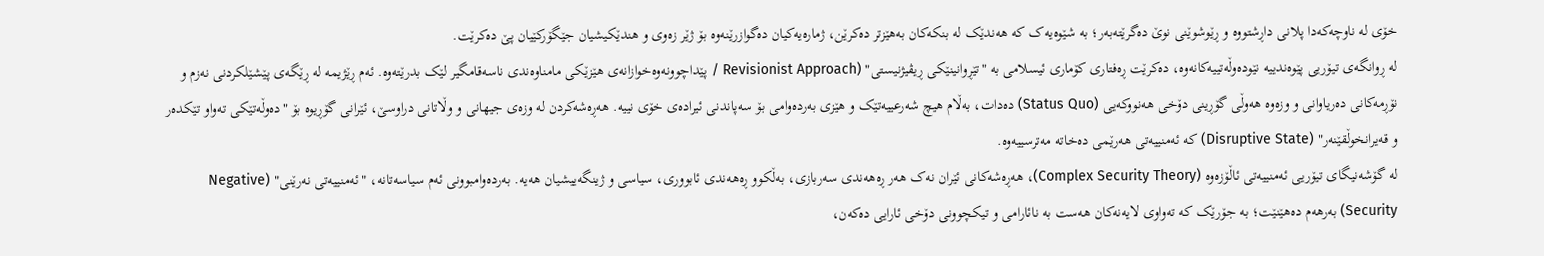خۆی لە ناوچەکەدا پلانی داڕشتووە و ڕێوشوێنی نوێ دەگرێتەبەر؛ بە شێوەیەک کە هەندێک لە بنکەکان بەهێزتر دەکرێن، ژمارەیەکیان دەگوازرێنەوە بۆ ژێر زەوی و هندێکیشیان جێگۆرکێیان پێ دەکرێت.
لە ڕوانگەی تیۆریی پێوەندییە نێودەوڵەتییەکانەوە، دەکرێت ڕەفتاری کۆماری ئیسلامی بە "تێڕوانینێکی ڕیڤیژنیستی" (Revisionist Approach / پێداچوونەوەخوازانەی هێزێکی مامناوەندی ناسەقامگیر لێک بدرێتەوە. ئەم ڕێژیمە لە ڕێگەی پێشێلکردنی نەزم و نۆڕمەکانی دەریاوانی و وزەوە هەوڵی گۆڕینی دۆخی هەنووکەیی (Status Quo) دەدات، بەڵام هیچ شەرعییەتێک و هێزی بەردەوامی بۆ سەپاندنی ئیرادەی خۆی نییە. هەڕەشەکردن لە وزەی جیهانی و وڵاتانی دراوسێ، ئێرانی گۆڕیوە بۆ "دەوڵەتێکی تەواو تێکدەر و قەیرانخوڵقێنەر" (Disruptive State) کە ئەمنییەتی هەرێمی دەخاتە مەترسییەوە.
لە گۆشەنیگای تیۆریی ئەمنییەتی ئاڵۆزەوە (Complex Security Theory)، هەڕەشەکانی ئێران نەک هەر ڕەهەندی سەربازی، بەڵکوو ڕەهەندی ئابووری، سیاسی و ژینگەییشیان هەیە. بەردەوامبوونی ئەم سیاسەتانە، "ئەمنییەتی نەرێنی" (Negative Security) بەرهەم دەهێنێت؛ بە جۆرێک کە تەواوی لایەنەکان هەست بە نائارامی و تیکچوونی دۆخی ئارایی دەکەن،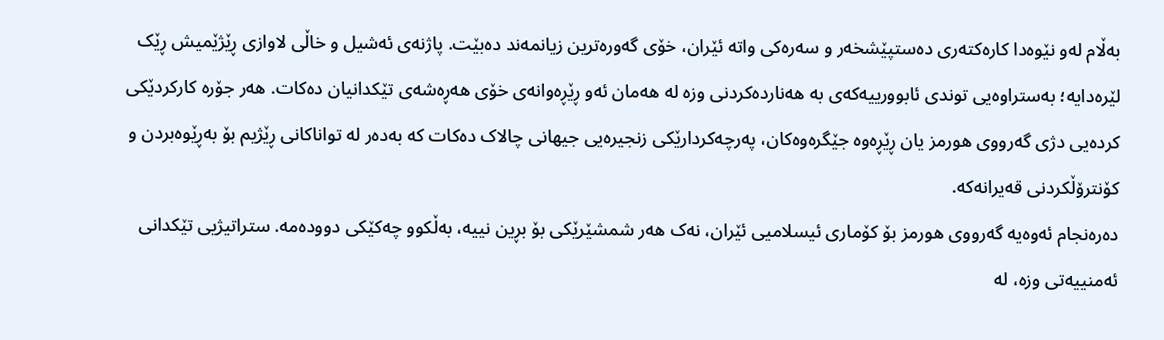بەڵام لەو نێوەدا کارەکتەری دەستپێشخەر و سەرەکی واتە ئێران، خۆی گەورەترین زیانمەند دەبێت. پاژنەی ئەشیل و خاڵی لاوازی ڕێژێمیش ڕێک لێرەدایە؛ بەستراوەیی توندی ئابوورییەکەی بە هەناردەکردنی وزە لە هەمان ئەو ڕێڕەوانەی خۆی هەڕەشەی تێکدانیان دەکات. هەر جۆرە کارکردێکی کردەیی دژی گەرووی هورمز یان ڕێڕەوە جێگرەوەکان، پەرچەکردارێکی زنجیرەیی جیهانی چالاک دەکات کە بەدەر لە تواناکانی ڕێژیم بۆ بەڕێوەبردن و کۆنترۆڵکردنی قەیرانەکە.
دەرەنجام ئەوەیە گەرووی هورمز بۆ کۆماری ئیسلامیی ئێران، نەک هەر شمشێرێکی بۆ بڕین نییە، بەڵکوو چەکێکی دوودەمە. ستراتیژیی تێکدانی ئەمنییەتی وزە، لە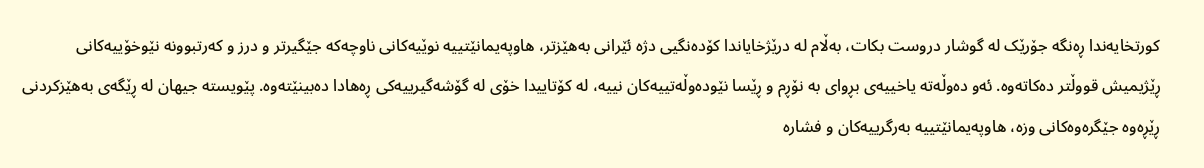کورتخایەندا ڕەنگە جۆرێک لە گوشار دروست بکات، بەڵام لە درێژخایاندا کۆدەنگیی دژە ئێرانی بەهێزتر، هاوپەیمانێتییە نوێیەکانی ناوچەکە جێگیرتر و درز و کەرتبوونە نێوخۆییەکانی ڕێژیمیش قووڵتر دەکاتەوە. ئەو دەوڵەتە یاخییەی بڕوای بە نۆڕم و ڕێسا نێودەوڵەتییەکان نییە، لە کۆتاییدا خۆی لە گۆشەگیرییەکی ڕەهادا دەبینێتەوە. پێویستە جیهان لە ڕێگەی بەهێزکردنی ڕێڕەوە جێگرەوەکانی وزە، هاوپەیمانێتییە بەرگرییەکان و فشارە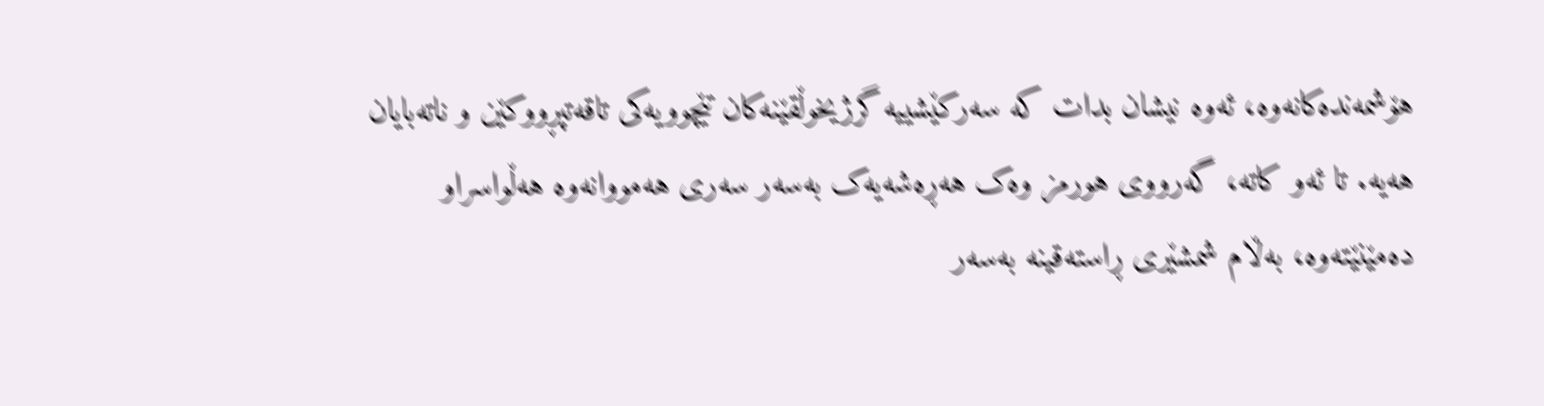هۆشمەندەکانەوە، ئەوە نیشان بدات کە سەرکێشییە گرژیخوڵقێنەکان تێچوویەکی تاقەتپڕووکێن و ناتەبایان هەیە. تا ئەو کاتە، گەرووی هورمز وەک هەڕەشەیەک بەسەر سەری هەمووانەوە هەڵواسراو دەمێنێتەوە، بەڵام شمشێری ڕاستەقینە بەسەر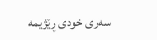سەری خودی ڕێژیمە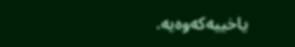یاخییەکەوەیە.